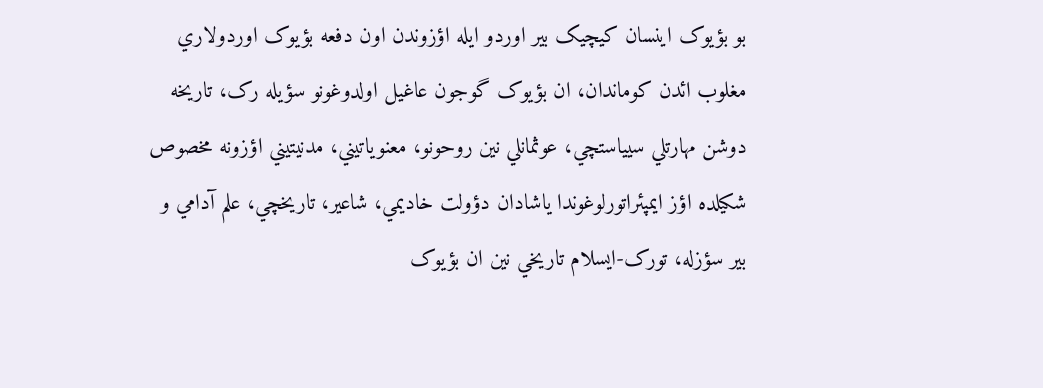بو بؤيوک اينسان کيچيک بير اوردو ايله اؤزوندن اون دفعه بؤيوک اوردولاري مغلوب ائدن کوماندان، ان بؤيوک گوجون عاغيل اولدوغونو سؤيله رک، تاريخه دوشن مهارتلي سيياستچي، عوثمانلي نين روحونو، معنوياتيني، مدنيتيني اؤزونه مخصوص شکيلده اؤز ايمپئراتورلوغوندا ياشادان دؤولت خاديمي، شاعير، تاريخچي، علم آدامي و بير سؤزله، تورک-ايسلام تاريخي نين ان بؤيوک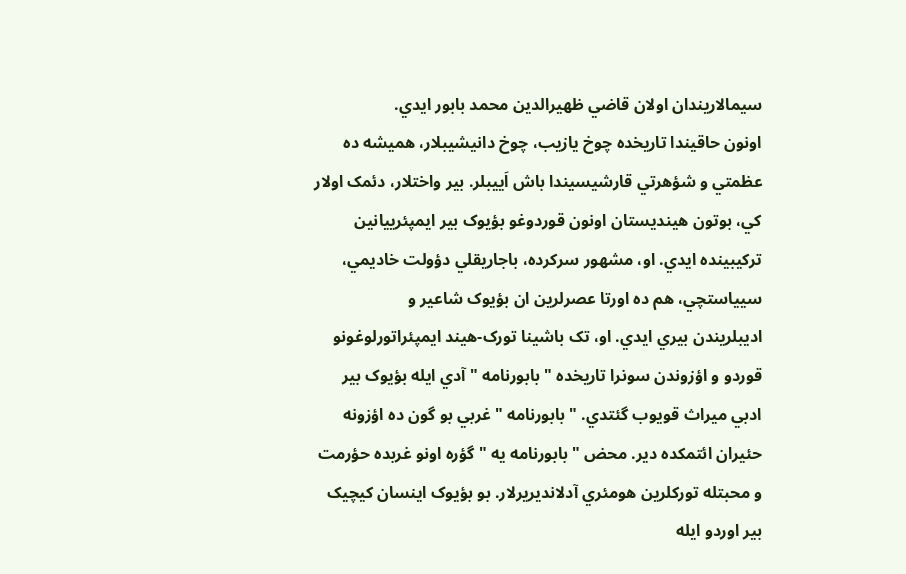سيمالاريندان اولان قاضي ظهيرالدين محمد بابور ايدي.
اونون حاقيندا تاريخده چوخ يازيب، چوخ دانيشيبلار، هميشه ده عظمتي و شؤهرتي قارشيسيندا باش اَييبلر. بير واختلار، دئمک اولار کي، بوتون هينديستان اونون قوردوغو بؤيوک بير ايمپئرييانين ترکيبينده ايدي. او، مشهور سرکرده، باجاريقلي دؤولت خاديمي، سيياستچي، هم ده اورتا عصرلرين ان بؤيوک شاعير و
اديبلريندن بيري ايدي. او، تک باشينا تورک-هيند ايمپئراتورلوغونو قوردو و اؤزوندن سونرا تاريخده " بابورنامه " آدي ايله بؤيوک بير ادبي ميراث قويوب گئتدي. " بابورنامه " غربي بو گون ده اؤزونه حئيران ائتمکده دير. محض " بابورنامه يه " گؤره اونو غربده حؤرمت و محبتله تورکلرين هومئري آدلانديريرلار. بو بؤيوک اينسان کيچيک بير اوردو ايله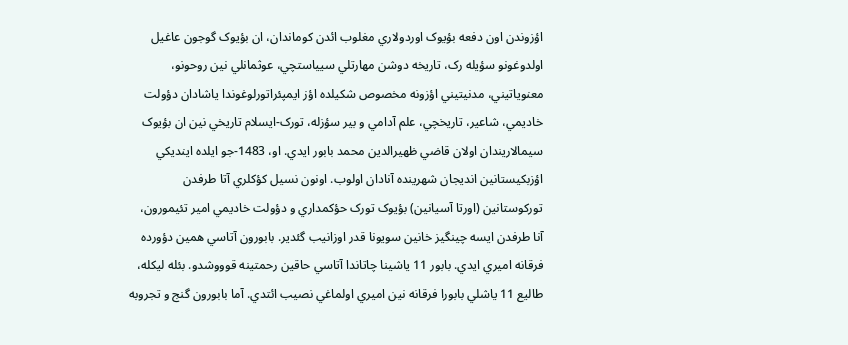اؤزوندن اون دفعه بؤيوک اوردولاري مغلوب ائدن کوماندان، ان بؤيوک گوجون عاغيل اولدوغونو سؤيله رک، تاريخه دوشن مهارتلي سيياستچي، عوثمانلي نين روحونو، معنوياتيني، مدنيتيني اؤزونه مخصوص شکيلده اؤز ايمپئراتورلوغوندا ياشادان دؤولت خاديمي، شاعير، تاريخچي، علم آدامي و بير سؤزله، تورک-ايسلام تاريخي نين ان بؤيوک سيمالاريندان اولان قاضي ظهيرالدين محمد بابور ايدي. او، 1483-جو ايلده اينديکي اؤزبکيستانين انديجان شهرينده آنادان اولوب. اونون نسيل کؤکلري آتا طرفدن تورکوستانين (اورتا آسيانين) بؤيوک تورک حؤکمداري و دؤولت خاديمي امير تئيمورون، آنا طرفدن ايسه چينگيز خانين سويونا قدر اوزانيب گئدير. بابورون آتاسي همين دؤورده فرقانه اميري ايدي. بابور 11 ياشينا چاتاندا آتاسي حاقين رحمتينه قوووشدو. بئله ليکله، طاليع 11 ياشلي بابورا فرقانه نين اميري اولماغي نصيب ائتدي. آما بابورون گنج و تجروبه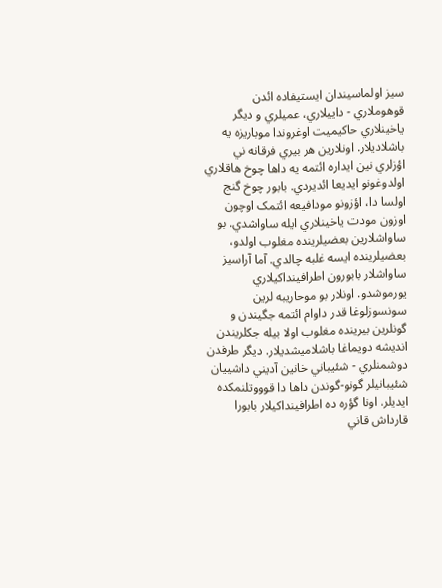سيز اولماسيندان ايستيفاده ائدن قوهوملاري - داييلاري، عميلري و ديگر ياخينلاري حاکيميت اوغروندا موباريزه يه باشلاديلار. اونلارين هر بيري فرقانه ني اؤزلري نين ايداره ائتمه يه داها چوخ هاقلاري اولدوغونو ايديعا ائديردي. بابور چوخ گنج اولسا دا، اؤزونو مودافيعه ائتمک اوچون اوزون مودت ياخينلاري ايله ساواشدي. بو ساواشلارين بعضيلرينده مغلوب اولدو، بعضيلرينده ايسه غلبه چالدي. آما آراسيز ساواشلار بابورون اطرافينداکيلاري يورموشدو. اونلار بو موحاريبه لرين سونسوزلوغا قدر داوام ائتمه جگيندن و گونلرين بيرينده مغلوب اولا بيله جکلريندن انديشه دويماغا باشلاميشديلار. ديگر طرفدن دوشمنلري - شئيباني خانين آديني داشييان شئيبانيلر گونو-گوندن داها دا قوووتلنمکده ايديلر. اونا گؤره ده اطرافينداکيلار بابورا قارداش قاني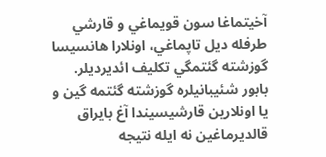آخيتماغا سون قويماغي و قارشي طرفله ديل تاپماغي، اونلارا هانسيسا گوزشته گئتمگي تکليف ائديرديلر. بابور شئيبانيلره گوزشته گئتمه گين و يا اونلارين قارشيسيندا آغ بايراق قالديرماغين نه ايله نتيجه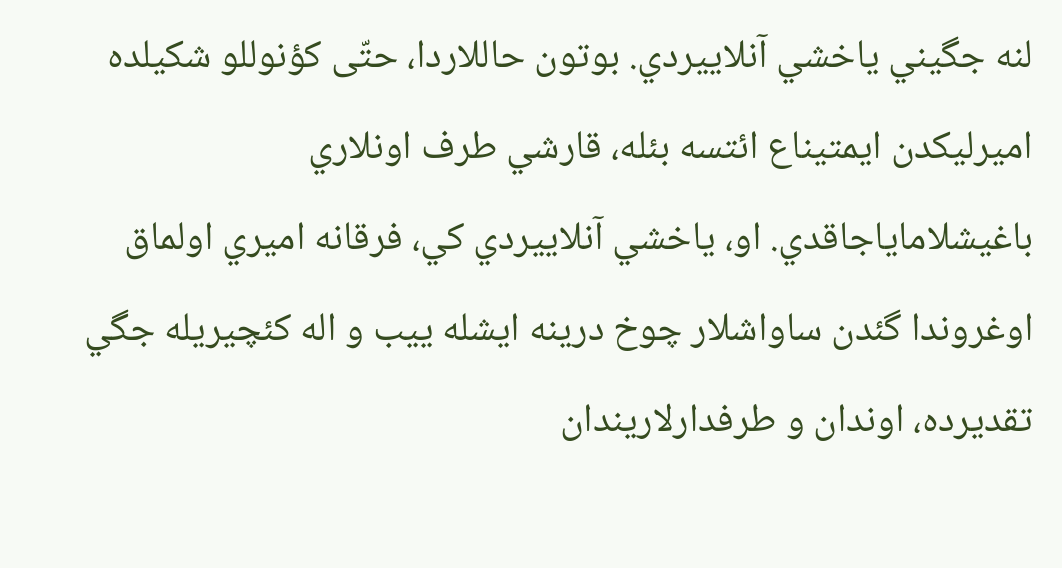لنه جگيني ياخشي آنلاييردي. بوتون حاللاردا، حتّی کؤنوللو شکيلده اميرليکدن ايمتيناع ائتسه بئله، قارشي طرف اونلاري باغيشلاماياجاقدي. او، ياخشي آنلاييردي کي، فرقانه اميري اولماق اوغروندا گئدن ساواشلار چوخ درينه ايشله ييب و اله کئچيريله جگي تقديرده، اوندان و طرفدارلاريندان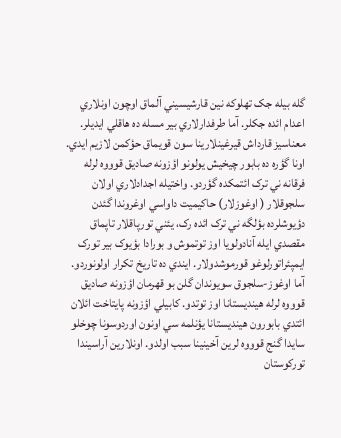گله بيله جک تهلوکه نين قارشيسيني آلماق اوچون اونلاري اعدام ائده جکلر. آما طرفدارلاري بير مسله ده هاقلي ايديلر. معناسيز قارداش قيرغينلارينا سون قويماق حؤکمن لازيم ايدي. اونا گؤره ده بابور چيخيش يولونو اؤزونه صاديق قوووه لرله فرقانه ني ترک ائتمکده گؤردو. واختيله اجدادلاري اولان سلجوقلار ( اوغوزلار) حاکيميت داواسي اوغروندا گئدن دؤيوشلرده بؤلگه ني ترک ائده رک، يئني تورپاقلار تاپماق مقصدي ايله آنادولويا اوز توتموش و بورادا بؤيوک بير تورک ايمپئراتورلوغو قورموشدولار. ايندي ده تاريخ تکرار اولونوردو. آما اوغوز-سلجوق سويوندان گلن بو قهرمان اؤزونه صاديق قوووه لرله هينديستانا اوز توتدو. کابيلي اؤزونه پايتاخت ائلان ائتدي بابورون هينديستانا يؤنلمه سي اونون اوردوسونا چوخلو سايدا گنج قوووه لرين آخينينا سبب اولدو. اونلارين آراسيندا تورکوستان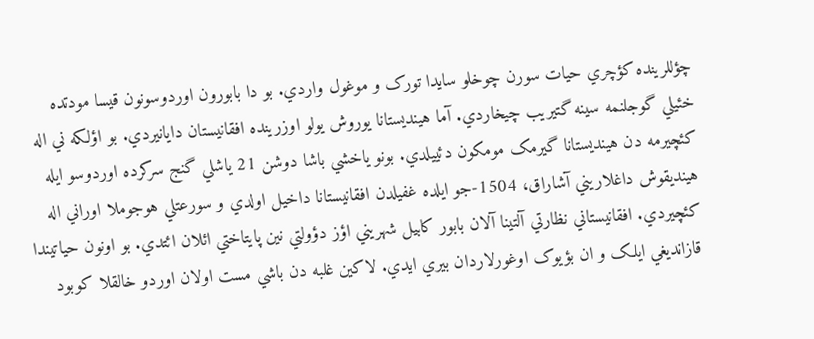چؤللرينده کؤچري حيات سورن چوخلو سايدا تورک و موغول واردي. بو دا بابورون اوردوسونون قيسا مودتده خئيلي گوجلنمه سينه گتيريب چيخاردي. آما هينديستانا يوروش يولو اوزرينده افقانيستان دايانيردي. بو اؤلکه ني اله کئچيرمه دن هينديستانا گيرمک مومکون دئييلدي. بونو ياخشي باشا دوشن 21 ياشلي گنج سرکرده اوردوسو ايله هينديقوش داغلاريني آشاراق، 1504-جو ايلده غفيلدن افقانيستانا داخيل اولدي و سورعتلي هوجوملا اوراني اله کئچيردي. افقانيستاني نظارتي آلتينا آلان بابور کابيل شهريني اؤز دؤولتي نين پايتاختي ائلان ائتدي. بو اونون حياتيندا قازانديغي ايلک و ان بؤيوک اوغورلاردان بيري ايدي. لاکين غلبه دن باشي مست اولان اوردو خالقلا کوبود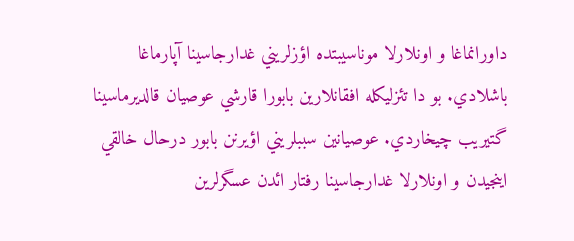داورانماغا و اونلارلا موناسيبتده اؤزلريني غدارجاسينا آپارماغا باشلادي. بو دا تئزليکله افقانلارين بابورا قارشي عوصيان قالديرماسينا گتيريب چيخاردي. عوصيانين سببلريني اؤيرنن بابور درحال خالقي اينجيدن و اونلارلا غدارجاسينا رفتار ائدن عسگرلرين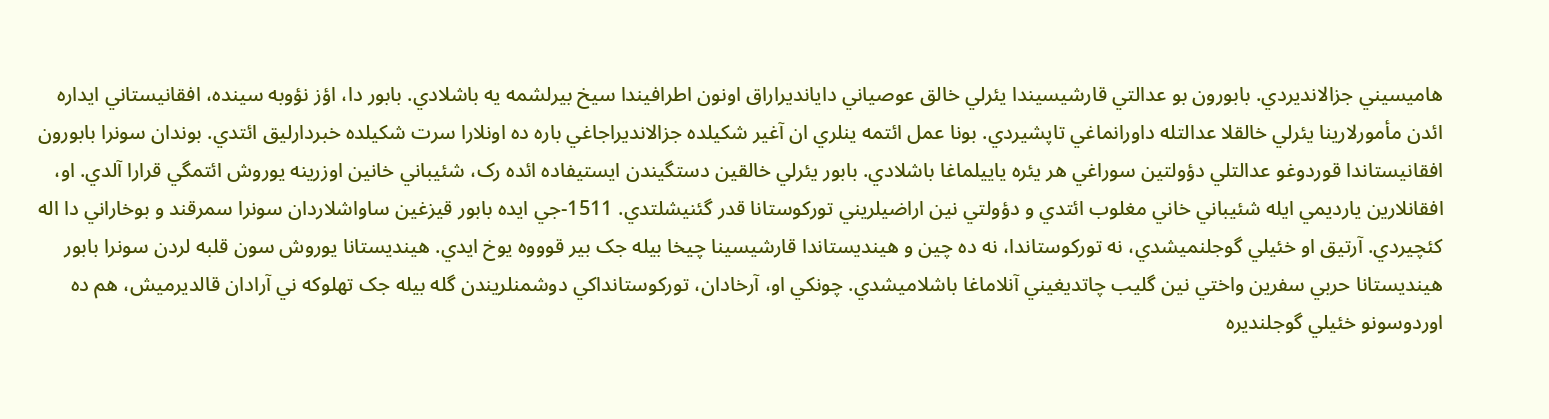هاميسيني جزالانديردي. بابورون بو عدالتي قارشيسيندا يئرلي خالق عوصياني دايانديراراق اونون اطرافيندا سيخ بيرلشمه يه باشلادي. بابور دا، اؤز نؤوبه سينده، افقانيستاني ايداره ائدن مأمورلارينا يئرلي خالقلا عدالتله داورانماغي تاپشيردي. بونا عمل ائتمه ينلري ان آغير شکيلده جزالانديراجاغي باره ده اونلارا سرت شکيلده خبردارليق ائتدي. بوندان سونرا بابورون افقانيستاندا قوردوغو عدالتلي دؤولتين سوراغي هر يئره ياييلماغا باشلادي. بابور يئرلي خالقين دستگيندن ايستيفاده ائده رک، شئيباني خانين اوزرينه يوروش ائتمگي قرارا آلدي. او، افقانلارين يارديمي ايله شئيباني خاني مغلوب ائتدي و دؤولتي نين اراضيلريني تورکوستانا قدر گئنيشلتدي. 1511-جي ايده بابور قيزغين ساواشلاردان سونرا سمرقند و بوخاراني دا اله کئچيردي. آرتيق او خئيلي گوجلنميشدي، نه تورکوستاندا، نه ده چين و هينديستاندا قارشيسينا چيخا بيله جک بير قوووه يوخ ايدي. هينديستانا يوروش سون قلبه لردن سونرا بابور هينديستانا حربي سفرين واختي نين گليب چاتديغيني آنلاماغا باشلاميشدي. چونکي او، آرخادان، تورکوستانداکي دوشمنلريندن گله بيله جک تهلوکه ني آرادان قالديرميش، هم ده اوردوسونو خئيلي گوجلنديره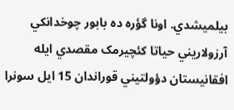بيلميشدي. اونا گؤره ده بابور چوخدانکي آرزولاريني حياتا کئچيرمک مقصدي ايله افقانيستان دؤولتيني قوراندان 15 ايل سونرا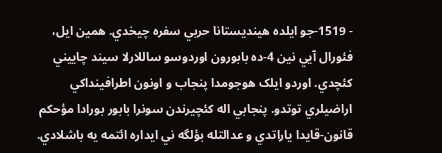- 1519-جو ايلده هينديستانا حربي سفره چيخدي. همين ايل، فئورال آيي نين 4-ده بابورون اوردوسو ساللارلا سيند چاييني کئچدي. اوردو ايلک هوجومدا پنجاب و اونون اطرافينداکي اراضيلري توتدو. پنجابي اله کئچيرندن سونرا بابور بورادا مؤحکم قانون-قايدا ياراتدي و عدالتله بؤلگه ني ايداره ائتمه يه باشلادي.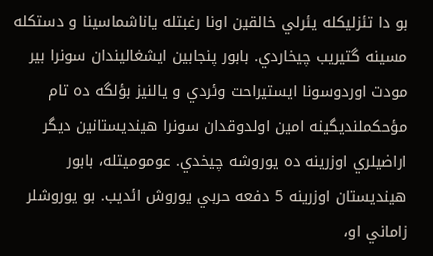بو دا تئزليکله يئرلي خالقين اونا رغبتله ياناشماسينا و دستکله مسينه گتيريب چيخاردي. بابور پنجابين ايشغاليندان سونرا بير مودت اوردوسونا ايستيراحت وئردي و يالنيز بؤلگه ده تام مؤحکملنديگينه امين اولدوقدان سونرا هينديستانين ديگر اراضيلري اوزرينه ده يوروشه چيخدي. عوموميتله، بابور هينديستان اوزرينه 5 دفعه حربي يوروش ائديب. بو يوروشلر زاماني او،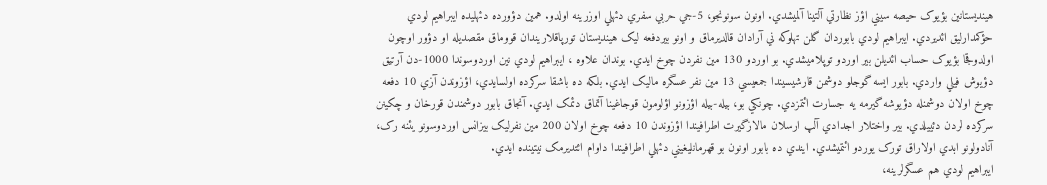هينديستانين بؤيوک حيصه سيني اؤز نظارتي آلتينا آلميشدي. اونون سونونجو، 5-جي حربي سفري دئهلي اوزرينه اولدو. همين دؤورده دئهليده ايبراهيم لودي حؤکمدارليق ائديردي. ايبراهيم لودي بابوردان گلن تهلوکه ني آرادان قالديرماق و اونو بيردفعه ليک هينديستان تورپاقلاريندان قووماق مقصديله او دؤور اوچون اولدوقجا بؤيوک حساب ائديلن بير اوردو توپلاميشدي. بو اوردو 130 مين نفردن چوخ ايدي. بوندان علاوه ، ايبراهيم لودي نين اوردوسوندا 1000-دن آرتيق دؤيوش فيلي واردي. بابور ايسه گوجلو دوشمن قارشيسيندا جمعيسي 13 مين نفر عسگره ماليک ايدي. بلکه ده باشقا سرکرده اولسايدي، اؤزوندن آزي 10 دفعه چوخ اولان دوشمنله دؤيوشه گيرمه يه جسارت ائتمزدي. چونکي بو، بيله-بيله اؤزونو اؤلومون قوجاغينا آتماق دئمک ايدي. آنجاق بابور دوشمندن قورخان و چکينن سرکرده لردن دئييلدي. بير واختلار اجدادي آلپ ارسلان مالازگيرت اطرافيندا اؤزوندن 10 دفعه چوخ اولان 200 مين نفرليک بيزانس اوردوسونو يئنه رک، آنادولونو ابدي اولاراق تورک يوردو ائتميشدي. ايندي ده بابور اونون بو قهرمانليغيني دئهلي اطرافيندا داوام ائتديرمک نيتينده ايدي.
ايبراهيم لودي هم عسگرلرينه،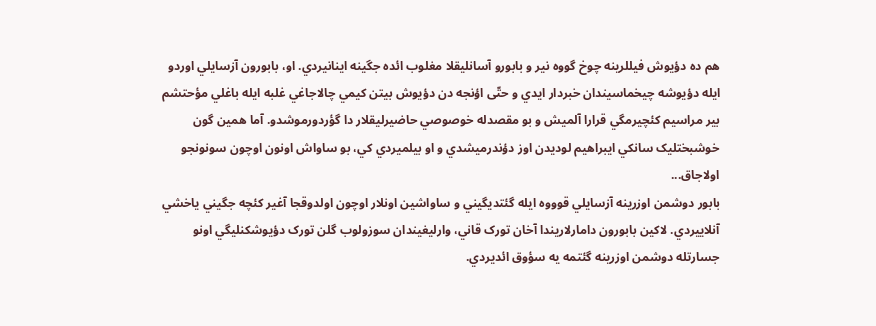هم ده دؤيوش فيللرينه چوخ گووه نير و بابورو آسانليقلا مغلوب ائده جگينه اينانيردي. او، بابورون آزسايلي اوردو ايله دؤيوشه چيخماسيندان خبردار ايدي و حتّی اؤنجه دن دؤيوش بيتن کيمي چالاجاغي غلبه ايله باغلي مؤحتشم بير مراسيم کئچيرمگي قرارا آلميش و بو مقصدله خوصوصي حاضيرليقلار دا گؤردورموشدو. آما همين گون خوشبختليک سانکي ايبراهيم لوديدن اوز دؤندرميشدي و او بيلميردي کي، بو ساواش اونون اوچون سونونجو اولاجاق...
بابور دوشمن اوزرينه آزسايلي قوووه ايله گئتديگيني و ساواشين اونلار اوچون اولدوقجا آغير کئچه جگيني ياخشي آنلاييردي. لاکين بابورون دامارلاريندا آخان تورک قاني، وارليغيندان سوزولوب گلن تورک دؤيوشکنليگي اونو جسارتله دوشمن اوزرينه گئتمه يه سؤوق ائديردي.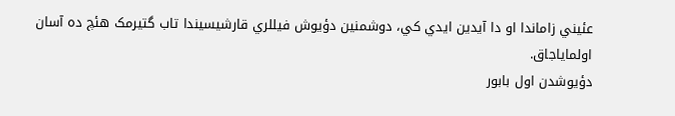عئيني زاماندا او دا آيدين ايدي کي، دوشمنين دؤيوش فيللري قارشيسيندا تاب گتيرمک هئچ ده آسان اولماياجاق.
دؤيوشدن اول بابور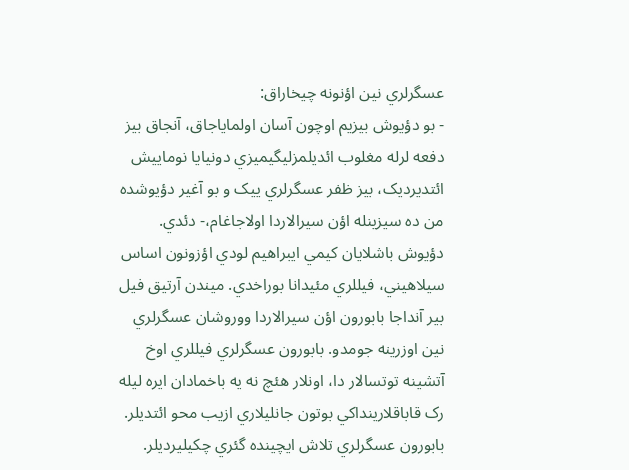عسگرلري نين اؤنونه چيخاراق:
- بو دؤيوش بيزيم اوچون آسان اولماياجاق، آنجاق بيز دفعه لرله مغلوب ائديلمزليگيميزي دونيايا نوماييش ائتديرديک، بيز ظفر عسگرلري ييک و بو آغير دؤيوشده من ده سيزينله اؤن سيرالاردا اولاجاغام،- دئدي.
دؤيوش باشلايان کيمي ايبراهيم لودي اؤزونون اساس سيلاهيني، فيللري مئيدانا بوراخدي. ميندن آرتيق فيل بير آنداجا بابورون اؤن سيرالاردا ووروشان عسگرلري نين اوزرينه جومدو. بابورون عسگرلري فيللري اوخ آتشينه توتسالار دا، اونلار هئچ نه يه باخمادان ايره ليله رک قاباقلارينداکي بوتون جانليلاري ازيب محو ائتديلر. بابورون عسگرلري تلاش ايچينده گئري چکيليرديلر.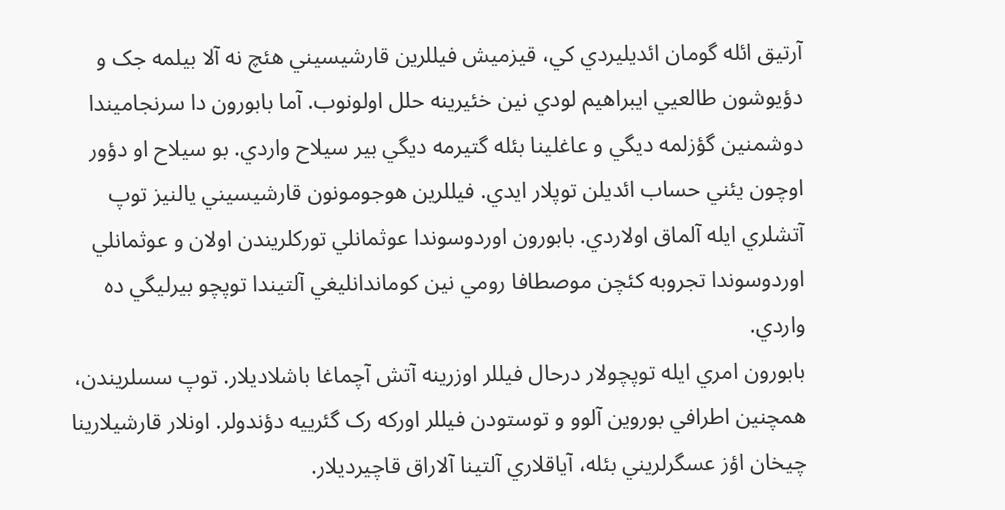آرتيق ائله گومان ائديليردي کي، قيزميش فيللرين قارشيسيني هئچ نه آلا بيلمه جک و دؤيوشون طالعيي ايبراهيم لودي نين خئيرينه حلل اولونوب. آما بابورون دا سرنجاميندا دوشمنين گؤزلمه ديگي و عاغلينا بئله گتيرمه ديگي بير سيلاح واردي. بو سيلاح او دؤور اوچون يئني حساب ائديلن توپلار ايدي. فيللرين هوجومونون قارشيسيني يالنيز توپ آتشلري ايله آلماق اولاردي. بابورون اوردوسوندا عوثمانلي تورکلريندن اولان و عوثمانلي اوردوسوندا تجروبه کئچن موصطافا رومي نين کوماندانليغي آلتيندا توپچو بيرليگي ده واردي.
بابورون امري ايله توپچولار درحال فيللر اوزرينه آتش آچماغا باشلاديلار. توپ سسلريندن، همچنین اطرافي بوروين آلوو و توستودن فيللر اورکه رک گئرييه دؤندولر. اونلار قارشيلارينا چيخان اؤز عسگرلريني بئله، آياقلاري آلتينا آلاراق قاچيرديلار.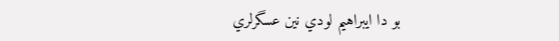بو دا ايبراهيم لودي نين عسگرلري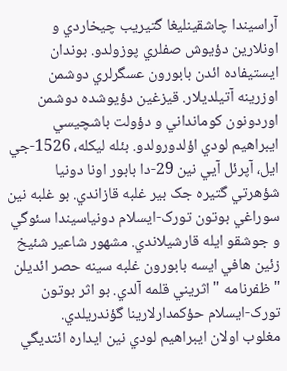آراسيندا چاشقينليغا گتيريب چيخاردي و اونلارين دؤيوش صفلري پوزولدو. بوندان ايستيفاده ائدن بابورون عسگرلري دوشمن اوزرينه آتيلديلار. قيزغين دؤيوشده دوشمن اوردونون کومانداني و دؤولت باشچيسي ايبراهيم لودي اؤلدورولدو. بئله ليکله، 1526-جي ايل، آپرئل آيي نين 29-دا بابور اونا دونيا شؤهرتي گتيره جک بير غلبه قازاندي. بو غلبه نين سوراغي بوتون تورک-ايسلام دونياسيندا سئوگي و جوشقو ايله قارشيلاندي. مشهور شاعير شئيخ زئين هافي ايسه بابورون غلبه سينه حصر ائديلن " ظفرنامه " اثريني قلمه آلدي. بو اثر بوتون تورک-ايسلام حؤکمدارلارينا گؤندريلدي.
مغلوب اولان ايبراهيم لودي نين ايداره ائتديگي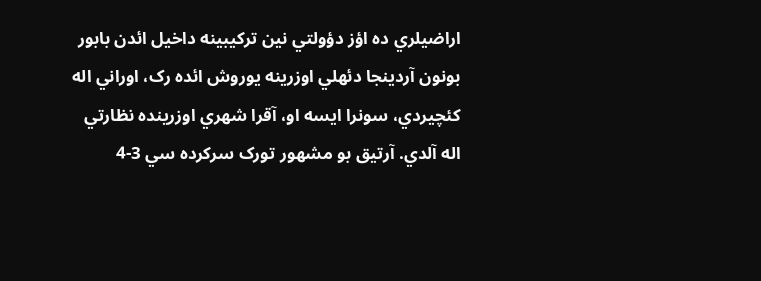اراضيلري ده اؤز دؤولتي نين ترکيبينه داخيل ائدن بابور بونون آردينجا دئهلي اوزرينه يوروش ائده رک، اوراني اله کئچيردي، سونرا ايسه او، آقرا شهري اوزرينده نظارتي اله آلدي. آرتيق بو مشهور تورک سرکرده سي 3-4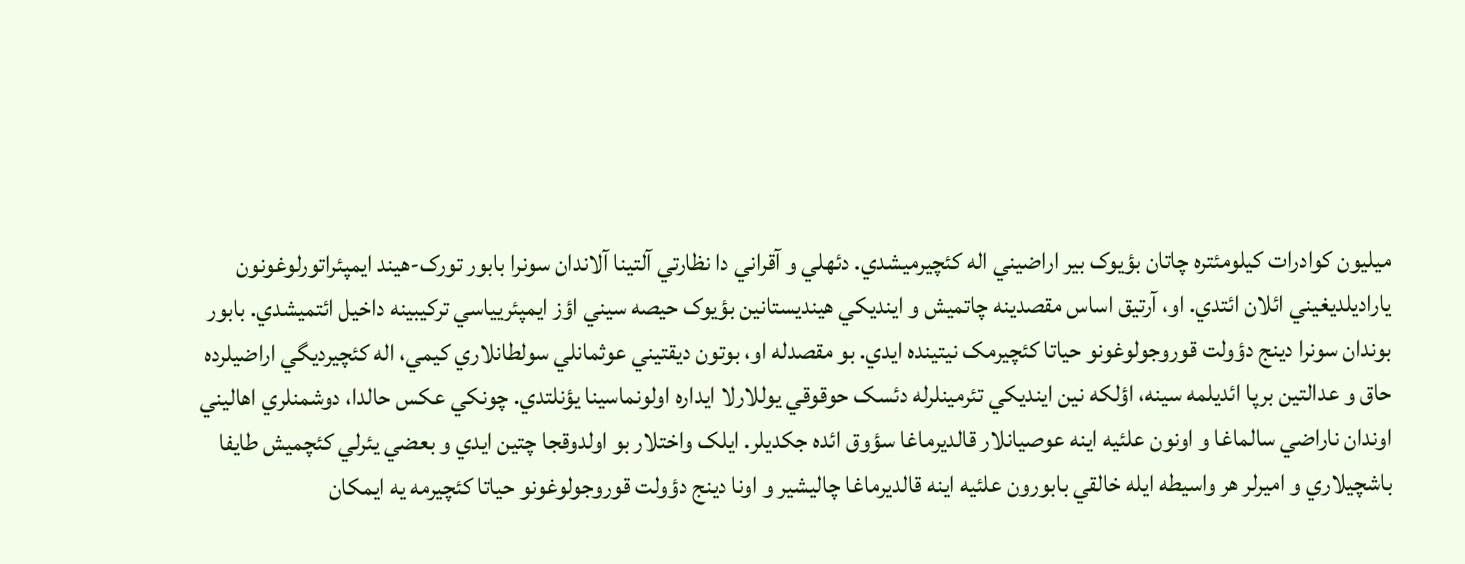ميليون کوادرات کيلومئتره چاتان بؤيوک بير اراضيني اله کئچيرميشدي. دئهلي و آقراني دا نظارتي آلتينا آلاندان سونرا بابور تورک-هيند ايمپئراتورلوغونون ياراديلديغيني ائلان ائتدي. او، آرتيق اساس مقصدينه چاتميش و اينديکي هينديستانين بؤيوک حيصه سيني اؤز ايمپئريياسي ترکيبينه داخيل ائتميشدي. بابور بوندان سونرا دينج دؤولت قوروجولوغونو حياتا کئچيرمک نيتينده ايدي. بو مقصدله او، بوتون ديقتيني عوثمانلي سولطانلاري کيمي، اله کئچيرديگي اراضيلرده حاق و عدالتين برپا ائديلمه سينه، اؤلکه نين اينديکي تئرمينلرله دئسک حوقوقي يوللارلا ايداره اولونماسينا يؤنلتدي. چونکي عکس حالدا، دوشمنلري اهاليني اوندان ناراضي سالماغا و اونون علئيه اينه عوصيانلار قالديرماغا سؤوق ائده جکديلر. ايلک واختلار بو اولدوقجا چتين ايدي و بعضي يئرلي کئچميش طايفا باشچيلاري و اميرلر هر واسيطه ايله خالقي بابورون علئيه اينه قالديرماغا چاليشير و اونا دينج دؤولت قوروجولوغونو حياتا کئچيرمه يه ايمکان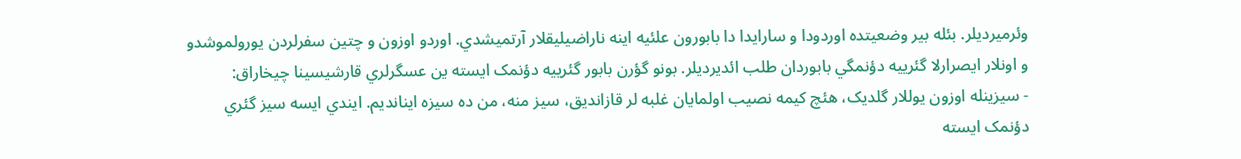وئرميرديلر. بئله بير وضعيتده اوردودا و سارايدا دا بابورون علئيه اينه ناراضيليقلار آرتميشدي. اوردو اوزون و چتين سفرلردن يورولموشدو و اونلار ايصرارلا گئرييه دؤنمگي بابوردان طلب ائديرديلر. بونو گؤرن بابور گئرييه دؤنمک ايسته ين عسگرلري قارشيسينا چيخاراق:
- سيزينله اوزون يوللار گلديک، هئچ کيمه نصيب اولمايان غلبه لر قازانديق، سيز منه، من ده سيزه اينانديم. ايندي ايسه سيز گئري دؤنمک ايسته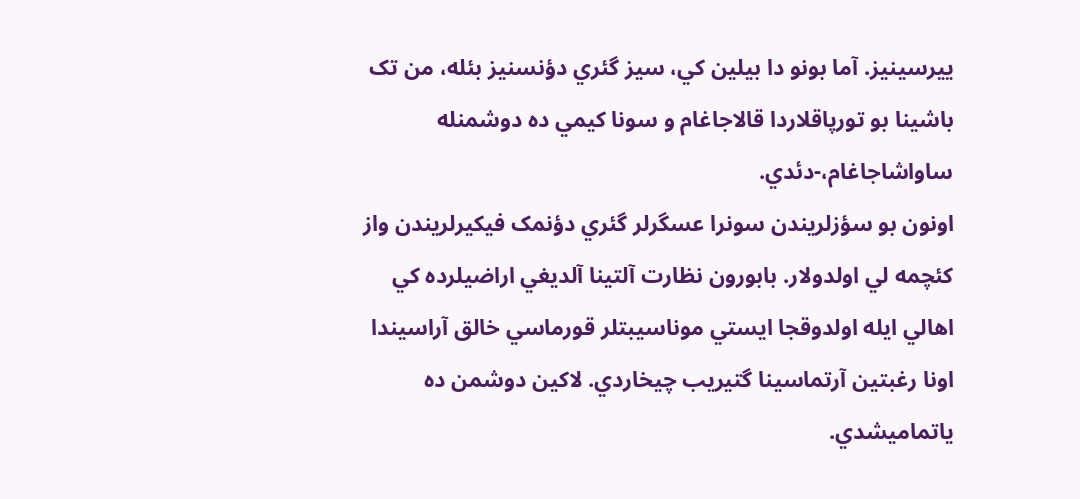ييرسينيز. آما بونو دا بيلين کي، سيز گئري دؤنسنيز بئله، من تک باشينا بو تورپاقلاردا قالاجاغام و سونا کيمي ده دوشمنله ساواشاجاغام،-دئدي.
اونون بو سؤزلريندن سونرا عسگرلر گئري دؤنمک فيکيرلريندن واز کئچمه لي اولدولار. بابورون نظارت آلتينا آلديغي اراضيلرده کي اهالي ايله اولدوقجا ايستي موناسيبتلر قورماسي خالق آراسيندا اونا رغبتين آرتماسينا گتيريب چيخاردي. لاکين دوشمن ده ياتماميشدي.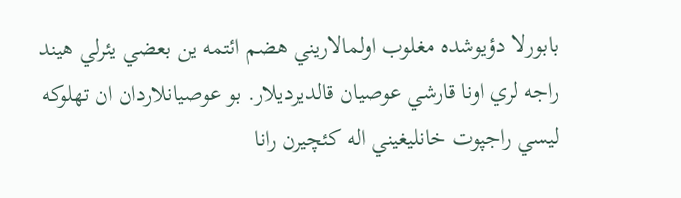بابورلا دؤيوشده مغلوب اولمالاريني هضم ائتمه ين بعضي يئرلي هيند راجه لري اونا قارشي عوصيان قالديرديلار. بو عوصيانلاردان ان تهلوکه ليسي راجپوت خانليغيني اله کئچيرن رانا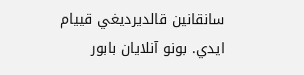سانقانين قالديرديغي قييام ايدي. بونو آنلايان بابور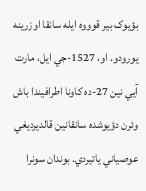بؤيوک بير قوووه ايله سانقا اوزرينه يورودو. او، 1527-جي ايل، مارت آيي نين 27-ده کاونا اطرافيندا باش وئرن دؤيوشده سانقانين قالديرديغي عوصياني ياتيردي. بوندان سونرا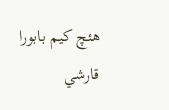هئچ کيم بابورا قارشي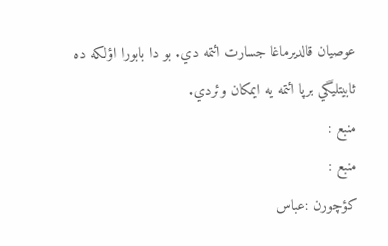عوصيان قالديرماغا جسارت ائتمه دي. بو دا بابورا اؤلکه ده ثابيتليگي برپا ائتمه يه ايمکان وئردي.
منبع :
منبع :
كؤچورن :عباس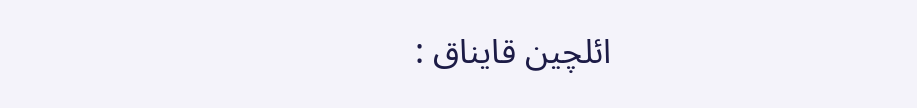ائلچين قايناق :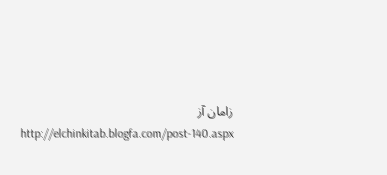زامان آز
http://elchinkitab.blogfa.com/post-140.aspx